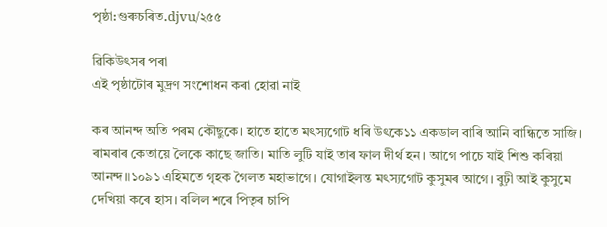পৃষ্ঠা:গুৰুচৰিত.djvu/২৫৫

ৱিকিউৎসৰ পৰা
এই পৃষ্ঠাটোৰ মুদ্ৰণ সংশোধন কৰা হোৱা নাই

কৰ আনন্দ অতি পৰম কৌছুকে। হাতে হাতে মৎস্যগোট ধৰি উৎকে১১ একডাল বাৰি আনি বান্ধিতে সাজি। ৰামৰাৰ কেতায়ে লৈকে কাছে জাতি। মাতি লুটি যাই তাৰ ফাল দীৰ্থ হন। আগে পাচে যাই শিশু কৰিয়া আনন্দ॥১০৯১ এহিমতে গৃহক গৈলত মহাভাগে। যোগাইলন্ত মৎস্যগোট কুসুমৰ আগে। বুঢ়ী আই কুসুমে দেখিয়া কৰে হাস। বলিল শৰে পিতৃৰ চাপি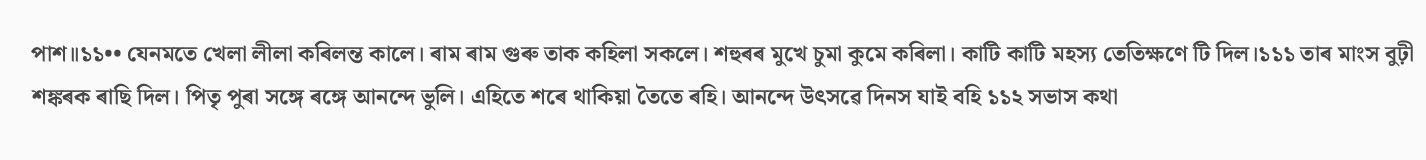পাশ॥১১•• যেনমতে খেলা লীলা কৰিলন্ত কালে। ৰাম ৰাম গুৰু তাক কহিলা সকলে। শহুৰৰ মুখে চুমা কুমে কৰিলা। কাটি কাটি মহস্য তেতিক্ষণে টি দিল।১১১ তাৰ মাংস বুঢ়ী শঙ্কৰক ৰাছি দিল। পিতৃ পুৰা সঙ্গে ৰঙ্গে আনন্দে ভুলি। এহিতে শৰে থাকিয়া তৈতে ৰহি। আনন্দে উৎসৱে দিনস যাই বহি ১১২ সভাস কথা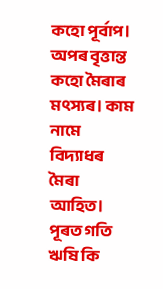কহো পূৰ্বাপ। অপৰ বৃত্তান্ত কহো মৈৰাৰ মৎস্যৰ। কাম নামে বিদ্যাধৰ মৈৰা আহিত। পূৰত গতি ঋষি কি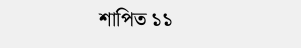শাপিত ১১